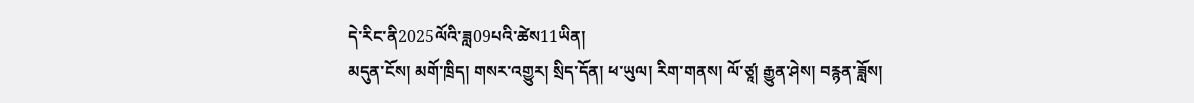དེ་རིང་ནི2025ལོའི་ཟླ09པའི་ཚེས11ཡིན།
མདུན་ངོས། མགོ་ཁྲིད། གསར་འགྱུར། སྲིད་དོན། ཕ་ཡུལ། རིག་གནས། ལོ་ཙཱ། རྒྱུན་ཤེས། བརྙན་ཟློས།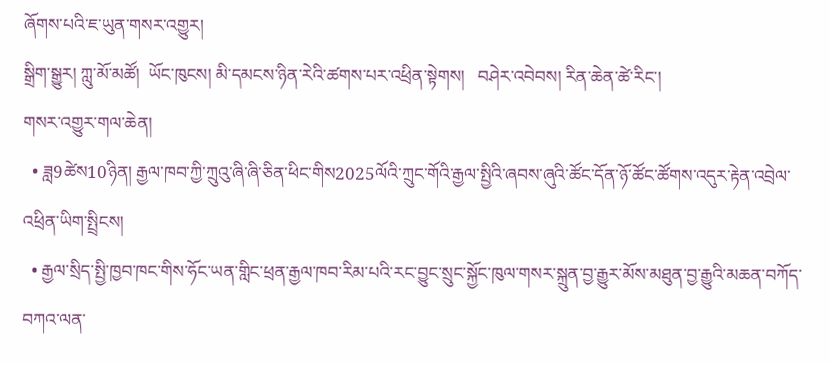ཞོགས་པའི་ཇ་ཡུན་གསར་འགྱུར།
སྒྲིག་སྒྱུར། ཀླུ་མོ་མཚོ།  ཡོང་ཁུངས། མི་དམངས་ཉིན་རེའི་ཚགས་པར་འཕྲིན་སྟེགས།   བཤེར་འབེབས། རིན་ཆེན་ཚེ་རིང་།
གསར་འགྱུར་གལ་ཆེན།
  • ཟླ9ཚེས10ཉིན། རྒྱལ་ཁབ་ཀྱི་ཀྲུའུ་ཞི་ཞི་ཅིན་ཕིང་གིས2025ལོའི་ཀྲུང་གོའི་རྒྱལ་སྤྱིའི་ཞབས་ཞུའི་ཚོང་དོན་ཉོ་ཚོང་ཚོགས་འདུར་རྟེན་འབྲེལ་འཕྲིན་ཡིག་སྤྲིངས།
  • རྒྱལ་སྲིད་སྤྱི་ཁྱབ་ཁང་གིས་ཧོང་ཡན་གླིང་ཕྲན་རྒྱལ་ཁབ་རིམ་པའི་རང་བྱུང་སྲུང་སྐྱོང་ཁུལ་གསར་སྐྲུན་བྱ་རྒྱུར་མོས་མཐུན་བྱ་རྒྱུའི་མཆན་བཀོད་བཀའ་ལན་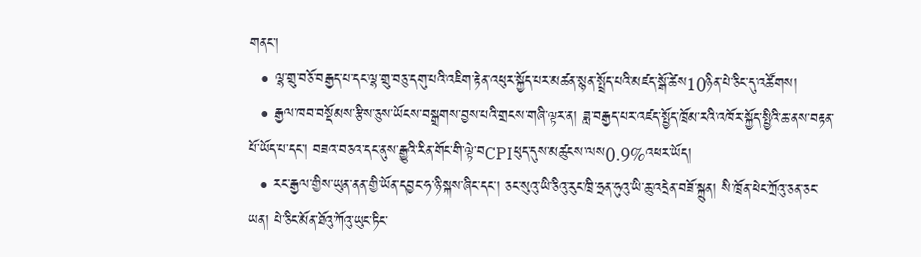གནང་།
  • ལྷ་གྲུ་བཅོ་བརྒྱད་པ་དང་ལྷ་གྲུ་བཅུ་དགུ་པའི་འཇིག་རྟེན་འཕུར་སྐྱོད་པར་མཚན་སྙན་སྤྲོད་པའི་མཛད་སྒོ་ཚེས10ཉིན་པེ་ཅིང་དུ་འཚོགས།
  • རྒྱལ་ཁབ་བསྡོམས་རྩིས་ཅུས་ཡོངས་བསྒྲགས་བྱས་པའི་གྲངས་གཞི་ལྟར་ན། ཟླ་བརྒྱད་པར་འཛད་སྤྱོད་ཁྲོམ་རའི་འཁོར་སྐྱོད་སྤྱིའི་ཆ་ནས་བརྟན་པོ་ཡོད་པ་དང་། བཟའ་བཅའ་དང་ནུས་རྒྱུའི་རིན་གོང་གི་ལྟེ་བCPIཕུད་དུས་མཚུངས་ལས0.9%འཕར་ཡོད།
  • རང་རྒྱལ་གྱིས་ཡུན་ནན་གྱི་ཡོན་དབྱང་ཧ་ཉི་སྐས་ཞིང་དང་། ཅང་སུའུ་ཡི་ཅིའུ་རུང་ཁྲི་ཧྲན་ཧུའུ་ཡི་ཆུ་འདྲེན་བཟོ་སྐྲུན། སི་ཁྲོན་ཕེང་ཀྲོའུ་ཅན་ཅང་ཡན། པེ་ཅིང་མོན་ཐོའུ་ཀོའུ་ཡུང་ཏིང་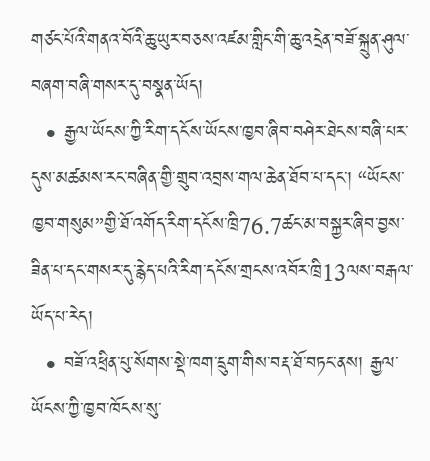གཙང་པོའི་གནའ་བོའི་ཆུ་ཡུར་བཅས་འཛམ་གླིང་གི་ཆུ་འདྲེན་བཟོ་སྐྲུན་ཤུལ་བཞག་བཞི་གསར་དུ་བསྣན་ཡོད།
  • རྒྱལ་ཡོངས་ཀྱི་རིག་དངོས་ཡོངས་ཁྱབ་ཞིབ་བཤེར་ཐེངས་བཞི་པར་དུས་མཚམས་རང་བཞིན་གྱི་གྲུབ་འབྲས་གལ་ཆེན་ཐོབ་པ་དང་། “ཡོངས་ཁྱབ་གསུམ”གྱི་ཐོ་འགོད་རིག་དངོས་ཁྲི76.7ཚང་མ་བསྐྱར་ཞིབ་བྱས་ཟིན་པ་དང་གསར་དུ་རྙེད་པའི་རིག་དངོས་གྲངས་འབོར་ཁྲི13ལས་བརྒལ་ཡོད་པ་རེད།
  • བཟོ་འཕྲིན་པུ་སོགས་སྡེ་ཁག་དྲུག་གིས་བརྡ་ཐོ་བཏང་ནས། རྒྱལ་ཡོངས་ཀྱི་ཁྱབ་ཁོངས་སུ་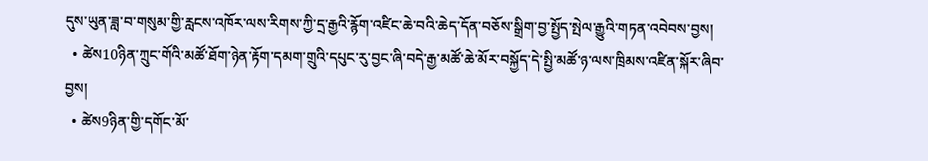དུས་ཡུན་ཟླ་བ་གསུམ་གྱི་རླངས་འཁོར་ལས་རིགས་ཀྱི་དྲ་རྒྱའི་རྙོག་འཛིང་ཆེ་བའི་ཆེད་དོན་བཅོས་སྒྲིག་བྱ་སྤྱོད་སྤེལ་རྒྱུའི་གཏན་འབེབས་བྱས།
  • ཚེས10ཉིན་ཀྲུང་གོའི་མཚོ་ཐོག་ཉེན་རྟོག་དམག་གྲུའི་དཔུང་རུ་བྱང་ཞི་བདེ་རྒྱ་མཚོ་ཆེ་མོར་བསྐྱོད་དེ་སྤྱི་མཚོ་ཉ་ལས་ཁྲིམས་འཛིན་སྐོར་ཞིབ་བྱས།
  • ཚེས9ཉིན་གྱི་དགོང་མོ་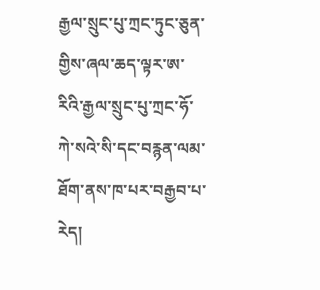རྒྱལ་སྲུང་པུ་ཀྲང་ཏུང་ཅུན་གྱིས་ཞལ་ཆད་ལྟར་ཨ་རིའི་རྒྱལ་སྲུང་པུ་ཀྲང་ཧོ་ཀེ་སའེ་སི་དང་བརྙན་ལམ་ཐོག་ནས་ཁ་པར་བརྒྱབ་པ་རེད།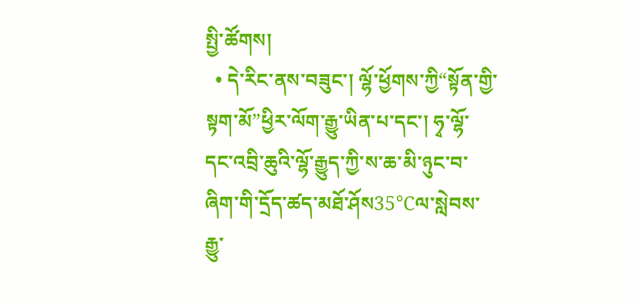སྤྱི་ཚོགས།
  • དེ་རིང་ནས་བཟུང་། ལྷོ་ཕྱོགས་ཀྱི“སྟོན་གྱི་སྟག་མོ”ཕྱིར་ལོག་རྒྱུ་ཡིན་པ་དང་། ཧྭ་ལྷོ་དང་འབྲི་ཆུའི་ལྷོ་རྒྱུད་ཀྱི་ས་ཆ་མི་ཉུང་བ་ཞིག་གི་དྲོད་ཚད་མཐོ་ཤོས35℃ལ་སླེབས་རྒྱུ་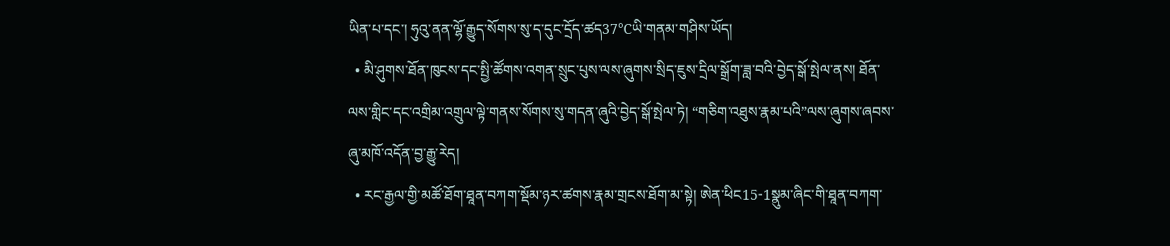ཡིན་པ་དང་། ཧུའུ་ནན་ལྷོ་རྒྱུད་སོགས་སུ་ད་དུང་དྲོད་ཚད37℃ཡི་གནམ་གཤིས་ཡོད།
  • མི་ཤུགས་ཐོན་ཁུངས་དང་སྤྱི་ཚོགས་འགན་སྲུང་པུས་ལས་ཞུགས་སྲིད་ཇུས་དྲིལ་སྒྲོག་ཟླ་བའི་བྱེད་སྒོ་སྤེལ་ནས། ཐོན་ལས་གླིང་དང་འགྲིམ་འགྲུལ་ལྟེ་གནས་སོགས་སུ་གདན་ཞུའི་བྱེད་སྒོ་སྤེལ་ཏེ། “གཅིག་འཐུས་རྣམ་པའི”ལས་ཞུགས་ཞབས་ཞུ་མཁོ་འདོན་བྱ་རྒྱུ་རེད།
  • རང་རྒྱལ་གྱི་མཚོ་ཐོག་ཐཱན་བཀག་སྡོམ་ཉར་ཚགས་རྣམ་གྲངས་ཐོག་མ་སྟེ། ཨེན་ཕིང15-1སྣུམ་ཞིང་གི་ཐཱན་བཀག་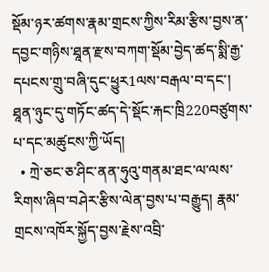སྡོམ་ཉར་ཚགས་རྣམ་གྲངས་ཀྱིས་རིམ་རྩིས་བྱས་ན་དབྱང་གཉིས་ཐཱན་རྫས་བཀག་སྡོམ་བྱེད་ཚད་སྨི་རྒྱ་དཔངས་གྲུ་བཞི་དུང་ཕྱུར1ལས་བརྒལ་བ་དང་། ཐཱན་ཉུང་དུ་གཏོང་ཚད་དེ་སྡོང་རྐང་ཁྲི220བཙུགས་པ་དང་མཚུངས་ཀྱི་ཡོད།
  • ཀྲེ་ཅང་ཅ་ཤིང་ནན་ཧུའུ་གནམ་ཐང་ལ་ལས་རིགས་ཞིབ་བཤེར་རྩིས་ལེན་བྱས་པ་བརྒྱུད། རྣམ་གྲངས་འཁོར་སྐྱོད་བྱས་རྗེས་འབྲི་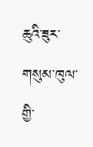ཆུའི་ཟུར་གསུམ་ཁུལ་གྱི་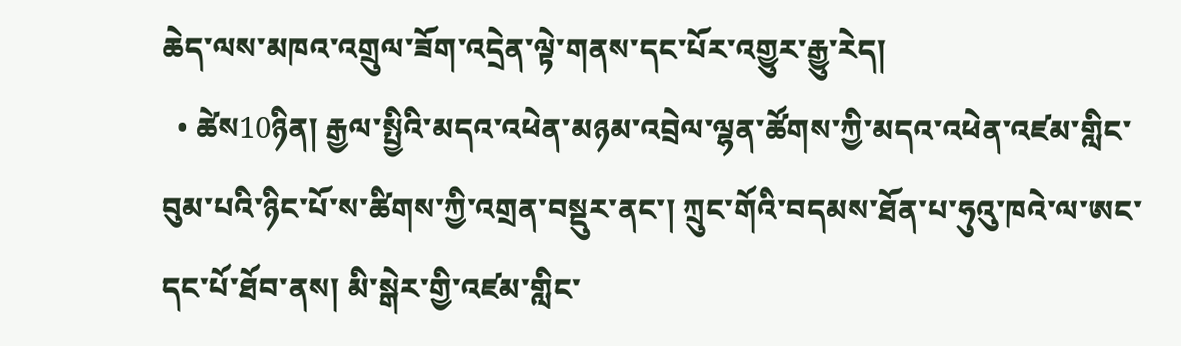ཆེད་ལས་མཁའ་འགྲུལ་ཟོག་འདྲེན་ལྟེ་གནས་དང་པོར་འགྱུར་རྒྱུ་རེད།
  • ཚེས10ཉིན། རྒྱལ་སྤྱིའི་མདའ་འཕེན་མཉམ་འབྲེལ་ལྷན་ཚོགས་ཀྱི་མདའ་འཕེན་འཛམ་གླིང་བུམ་པའི་ཉིང་པོ་ས་ཚིགས་ཀྱི་འགྲན་བསྡུར་ནང་། ཀྲུང་གོའི་བདམས་ཐོན་པ་ཧུའུ་ཁའེ་ལ་ཨང་དང་པོ་ཐོབ་ནས། མི་སྒེར་གྱི་འཛམ་གླིང་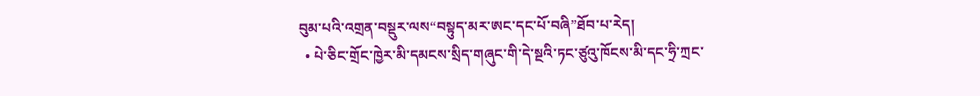བུམ་པའི་འགྲན་བསྡུར་ལས“བསྟུད་མར་ཨང་དང་པོ་བཞི”ཐོབ་པ་རེད།
  • པེ་ཅིང་གྲོང་ཁྱེར་མི་དམངས་སྲིད་གཞུང་གི་དེ་སྔའི་ཏང་ཙུའུ་ཁོངས་མི་དང་ཧྲི་ཀྲང་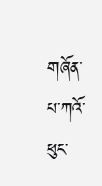གཞོན་པ་ཀའོ་ཕུང་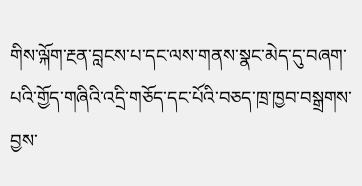གིས་ལྐོག་རྔན་བླངས་པ་དང་ལས་གནས་སྣང་མེད་དུ་བཞག་པའི་གྱོད་གཞིའི་འདྲི་གཅོད་དང་པོའི་བཅད་ཁྲ་ཁྱབ་བསྒྲགས་བྱས་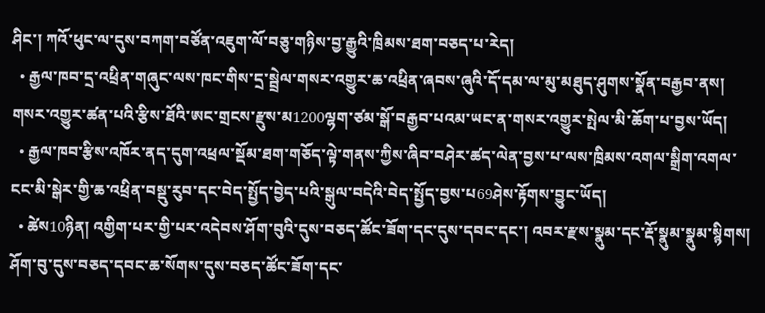ཤིང་། ཀའོ་ཕུང་ལ་དུས་བཀག་བཙོན་འཇུག་ལོ་བཅུ་གཉིས་བྱ་རྒྱུའི་ཁྲིམས་ཐག་བཅད་པ་རེད།
  • རྒྱལ་ཁབ་དྲ་འཕྲིན་གཞུང་ལས་ཁང་གིས་དྲ་སྦྲེལ་གསར་འགྱུར་ཆ་འཕྲིན་ཞབས་ཞུའི་དོ་དམ་ལ་མུ་མཐུད་ཤུགས་སྣོན་བརྒྱབ་ནས། གསར་འགྱུར་ཚན་པའི་རྩིས་ཐོའི་ཨང་གྲངས་རྫུས་མ1200ལྷག་ཙམ་སྒོ་བརྒྱབ་པའམ་ཡང་ན་གསར་འགྱུར་སྤེལ་མི་ཆོག་པ་བྱས་ཡོད།
  • རྒྱལ་ཁབ་རྩིས་འཁོར་ནད་དུག་འཕྲལ་སྡོམ་ཐག་གཅོད་ལྟེ་གནས་ཀྱིས་ཞིབ་བཤེར་ཚད་ལེན་བྱས་པ་ལས་ཁྲིམས་འགལ་སྒྲིག་འགལ་ངང་མི་སྒེར་གྱི་ཆ་འཕྲིན་བསྡུ་རུབ་དང་བེད་སྤྱོད་བྱེད་པའི་སྒུལ་བདེའི་བེད་སྤྱོད་བྱས་པ69ཤེས་རྟོགས་བྱུང་ཡོད།
  • ཚེས10ཉིན། འགྱིག་པར་གྱི་པར་འདེབས་ཤོག་བུའི་དུས་བཅད་ཚོང་ཟོག་དང་དུས་དབང་དང་། འབར་རྫས་སྣུམ་དང་རྡོ་སྣུམ་སྣུམ་སྙིགས། ཤོག་བུ་དུས་བཅད་དབང་ཆ་སོགས་དུས་བཅད་ཚོང་ཟོག་དང་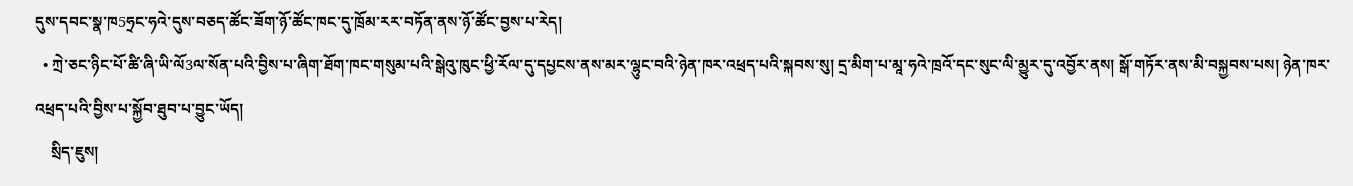དུས་དབང་སྣ་ཁ5ཧྲང་ཧའེ་དུས་བཅད་ཚོང་ཟོག་ཉོ་ཚོང་ཁང་དུ་ཁྲོམ་རར་བཏོན་ནས་ཉོ་ཚོང་བྱས་པ་རེད།
  • ཀྲེ་ཅང་ཉིང་པོ་ཚི་ཞི་ཡི་ལོ3ལ་སོན་པའི་བྱིས་པ་ཞིག་ཐོག་ཁང་གསུམ་པའི་སྒེའུ་ཁུང་ཕྱི་རོལ་དུ་དཔྱངས་ནས་མར་ལྷུང་བའི་ཉེན་ཁར་འཕྲད་པའི་སྐབས་སུ། དྲ་མིག་པ་མཱ་ཧའེ་ཁྲའོ་དང་སུང་ལི་མྱུར་དུ་འབྱོར་ནས། སྒོ་གཏོར་ནས་མི་བསྐྱབས་པས། ཉེན་ཁར་འཕྲད་པའི་བྱིས་པ་སྐྱོབ་ཐུབ་པ་བྱུང་ཡོད།
    སྲིད་ཇུས།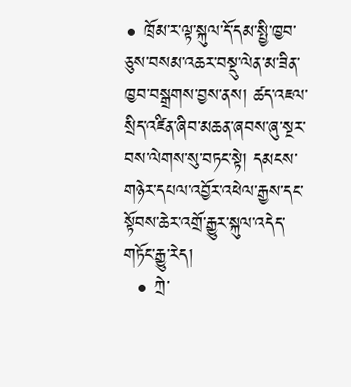• ཁྲོམ་ར་ལྟ་སྐུལ་དོ་དམ་སྤྱི་ཁྱབ་ཅུས་བསམ་འཆར་བསྡུ་ལེན་མ་ཟིན་ཁྱབ་བསྒྲགས་བྱས་ནས། ཚད་འཇལ་སྲིད་འཛིན་ཞིབ་མཆན་ཞབས་ཞུ་སྔར་བས་ལེགས་སུ་བཏང་སྟེ། དམངས་གཉེར་དཔལ་འབྱོར་འཕེལ་རྒྱས་དང་སྟོབས་ཆེར་འགྲོ་རྒྱུར་སྐུལ་འདེད་གཏོང་རྒྱུ་རེད།
  • ཀྲེ་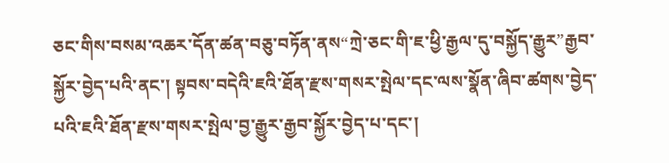ཅང་གིས་བསམ་འཆར་དོན་ཚན་བཅུ་བཏོན་ནས“ཀྲེ་ཅང་གི་ཇ་ཕྱི་རྒྱལ་དུ་བསྐྱོད་རྒྱུར”རྒྱབ་སྐྱོར་བྱེད་པའི་ནང་། སྟབས་བདེའི་ཇའི་ཐོན་རྫས་གསར་སྤེལ་དང་ལས་སྣོན་ཞིབ་ཚགས་བྱེད་པའི་ཇའི་ཐོན་རྫས་གསར་སྤེལ་བྱ་རྒྱུར་རྒྱབ་སྐྱོར་བྱེད་པ་དང་།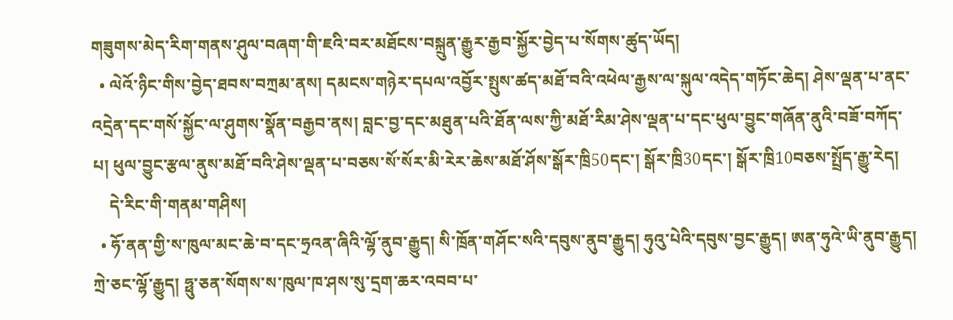གཟུགས་མེད་རིག་གནས་ཤུལ་བཞག་གི་ཇའི་བར་མཐོངས་བསྐྲུན་རྒྱུར་རྒྱབ་སྐྱོར་བྱེད་པ་སོགས་ཚུད་ཡོད།
  • ལེའོ་ཉིང་གིས་བྱེད་ཐབས་བཀྲམ་ནས། དམངས་གཉེར་དཔལ་འབྱོར་སྤུས་ཚད་མཐོ་བའི་འཕེལ་རྒྱས་ལ་སྐུལ་འདེད་གཏོང་ཆེད། ཤེས་ལྡན་པ་ནང་འདྲེན་དང་གསོ་སྐྱོང་ལ་ཤུགས་སྣོན་བརྒྱབ་ནས། བླང་བྱ་དང་མཐུན་པའི་ཐོན་ལས་ཀྱི་མཐོ་རིམ་ཤེས་ལྡན་པ་དང་ཕུལ་བྱུང་གཞོན་ནུའི་བཟོ་བཀོད་པ། ཕུལ་བྱུང་རྩལ་ནུས་མཐོ་བའི་ཤེས་ལྡན་པ་བཅས་སོ་སོར་མི་རེར་ཆེས་མཐོ་ཤོས་སྒོར་ཁྲི50དང་། སྒོར་ཁྲི30དང་། སྒོར་ཁྲི10བཅས་སྤྲོད་རྒྱུ་རེད།
    དེ་རིང་གི་གནམ་གཤིས།
  • ཧོ་ནན་གྱི་ས་ཁུལ་མང་ཆེ་བ་དང་ཧྲའན་ཞིའི་ལྷོ་ནུབ་རྒྱུད། སི་ཁྲོན་གཤོང་སའི་དབུས་ནུབ་རྒྱུད། ཧུའུ་པེའི་དབུས་བྱང་རྒྱུད། ཨན་ཧུའེ་ཡི་ནུབ་རྒྱུད། ཀྲེ་ཅང་ལྷོ་རྒྱུད། ཧྥུ་ཅན་སོགས་ས་ཁུལ་ཁ་ཤས་སུ་དྲག་ཆར་འབབ་པ་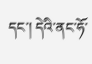དང་། དེའི་ནང་ཧོ་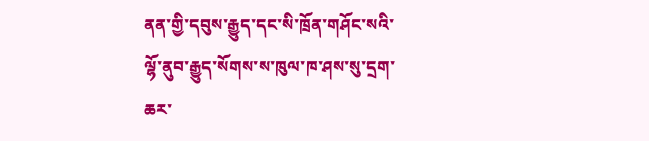ནན་གྱི་དབུས་རྒྱུད་དང་སི་ཁྲོན་གཤོང་སའི་ལྷོ་ནུབ་རྒྱུད་སོགས་ས་ཁུལ་ཁ་ཤས་སུ་དྲག་ཆར་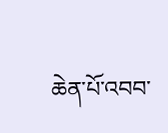ཆེན་པོ་འབབ་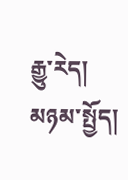རྒྱུ་རེད།
མཉམ་སྤྱོད།